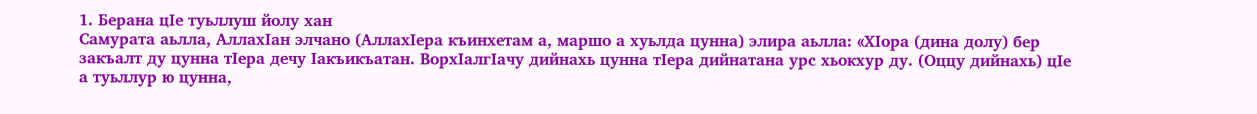1. Берана цIе туьллуш йолу хан
Самурата аьлла, АллахIан элчано (АллахIера къинхетам а, маршо а хуьлда цунна) элира аьлла: «ХIора (дина долу) бер закъалт ду цунна тIера дечу Iакъикъатан. ВорхIалгIачу дийнахь цунна тIера дийнатана урс хьокхур ду. (Оццу дийнахь) цIе а туьллур ю цунна,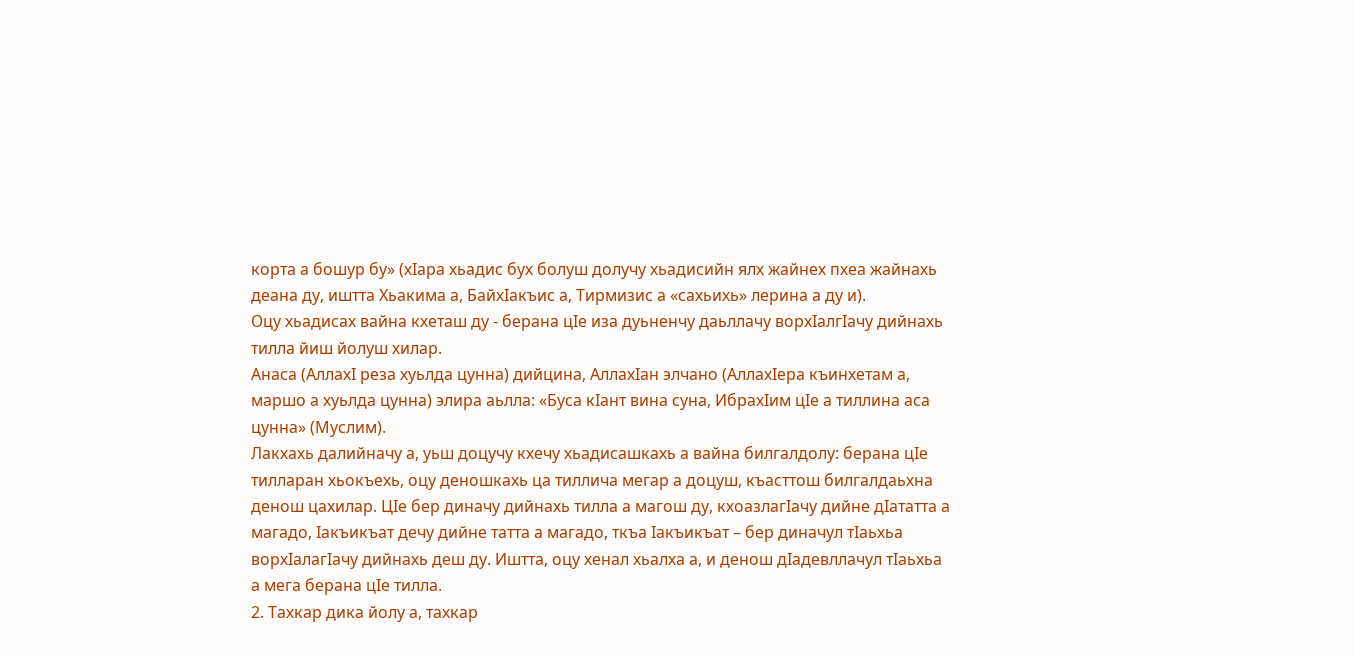корта а бошур бу» (хIара хьадис бух болуш долучу хьадисийн ялх жайнех пхеа жайнахь деана ду, иштта Хьакима а, БайхIакъис а, Тирмизис а «сахьихь» лерина а ду и).
Оцу хьадисах вайна кхеташ ду - берана цIе иза дуьненчу даьллачу ворхIалгIачу дийнахь тилла йиш йолуш хилар.
Анаса (АллахI реза хуьлда цунна) дийцина, АллахIан элчано (АллахIера къинхетам а, маршо а хуьлда цунна) элира аьлла: «Буса кIант вина суна, ИбрахIим цIе а тиллина аса цунна» (Муслим).
Лакхахь далийначу а, уьш доцучу кхечу хьадисашкахь а вайна билгалдолу: берана цIе тилларан хьокъехь, оцу деношкахь ца тиллича мегар а доцуш, къасттош билгалдаьхна денош цахилар. ЦIе бер диначу дийнахь тилла а магош ду, кхоазлагIачу дийне дIататта а магадо, Iакъикъат дечу дийне татта а магадо, ткъа Iакъикъат – бер диначул тIаьхьа ворхIалагIачу дийнахь деш ду. Иштта, оцу хенал хьалха а, и денош дIадевллачул тIаьхьа а мега берана цIе тилла.
2. Тахкар дика йолу а, тахкар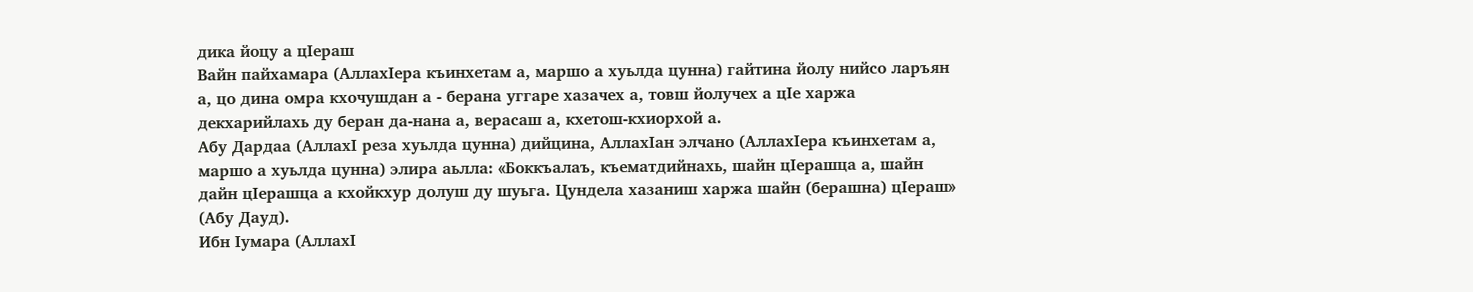дика йоцу а цIераш
Вайн пайхамара (АллахIера къинхетам а, маршо а хуьлда цунна) гайтина йолу нийсо ларъян а, цо дина омра кхочушдан а - берана уггаре хазачех а, товш йолучех а цIе харжа декхарийлахь ду беран да-нана а, верасаш а, кхетош-кхиорхой а.
Абу Дардаа (АллахI реза хуьлда цунна) дийцина, АллахIан элчано (АллахIера къинхетам а, маршо а хуьлда цунна) элира аьлла: «Боккъалаъ, къематдийнахь, шайн цIерашца а, шайн дайн цIерашца а кхойкхур долуш ду шуьга. Цундела хазаниш харжа шайн (берашна) цIераш» (Абу Дауд).
Ибн Iумара (АллахI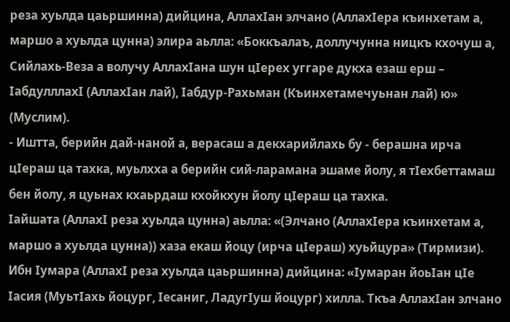реза хуьлда цаьршинна) дийцина, АллахIан элчано (АллахIера къинхетам а, маршо а хуьлда цунна) элира аьлла: «Боккъалаъ, доллучунна ницкъ кхочуш а, Сийлахь-Веза а волучу АллахIана шун цIерех уггаре дукха езаш ерш – IабдулллахI (АллахIан лай), Iабдур-Рахьман (Къинхетамечуьнан лай) ю» (Муслим).
- Иштта, берийн дай-наной а, верасаш а декхарийлахь бу - берашна ирча цIераш ца тахка, муьлхха а берийн сий-ларамана эшаме йолу, я тIехбеттамаш бен йолу, я цуьнах кхаьрдаш кхойкхун йолу цIераш ца тахка.
Iайшата (АллахI реза хуьлда цунна) аьлла: «(Элчано (АллахIера къинхетам а, маршо а хуьлда цунна)) хаза екаш йоцу (ирча цIераш) хуьйцура» (Тирмизи).
Ибн Iумара (АллахI реза хуьлда цаьршинна) дийцина: «Iумаран йоьIан цIе Iасия (МуьтIахь йоцург, Iесаниг, ЛадугIуш йоцург) хилла. Ткъа АллахIан элчано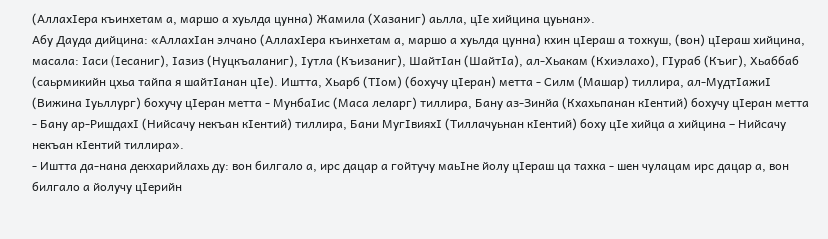(АллахIера къинхетам а, маршо а хуьлда цунна) Жамила (Хазаниг) аьлла, цIе хийцина цуьнан».
Абу Дауда дийцина: «АллахIан элчано (АллахIера къинхетам а, маршо а хуьлда цунна) кхин цIераш а тохкуш, (вон) цIераш хийцина, масала: Iаси (Iесаниг), Iазиз (Нуцкъаланиг), Iутла (Къизаниг), ШайтIан (ШайтIа), ал-Хьакам (Кхиэлахо), ГIураб (Къиг), Хьаббаб (саьрмикийн цхьа тайпа я шайтIанан цIе). Иштта, Хьарб (ТIом) (бохучу цIеран) метта - Силм (Машар) тиллира, ал-МудтIажиI (Вижина Iуьллург) бохучу цIеран метта - МунбаIис (Маса леларг) тиллира, Бану аз-Зинйа (Кхахьпанан кIентий) бохучу цIеран метта - Бану ар-РишдахI (Нийсачу некъан кIентий) тиллира, Бани МугIвияхI (Тиллачуьнан кIентий) боху цIе хийца а хийцина – Нийсачу некъан кIентий тиллира».
- Иштта да-нана декхарийлахь ду: вон билгало а, ирс дацар а гойтучу маьIне йолу цIераш ца тахка - шен чулацам ирс дацар а, вон билгало а йолучу цIерийн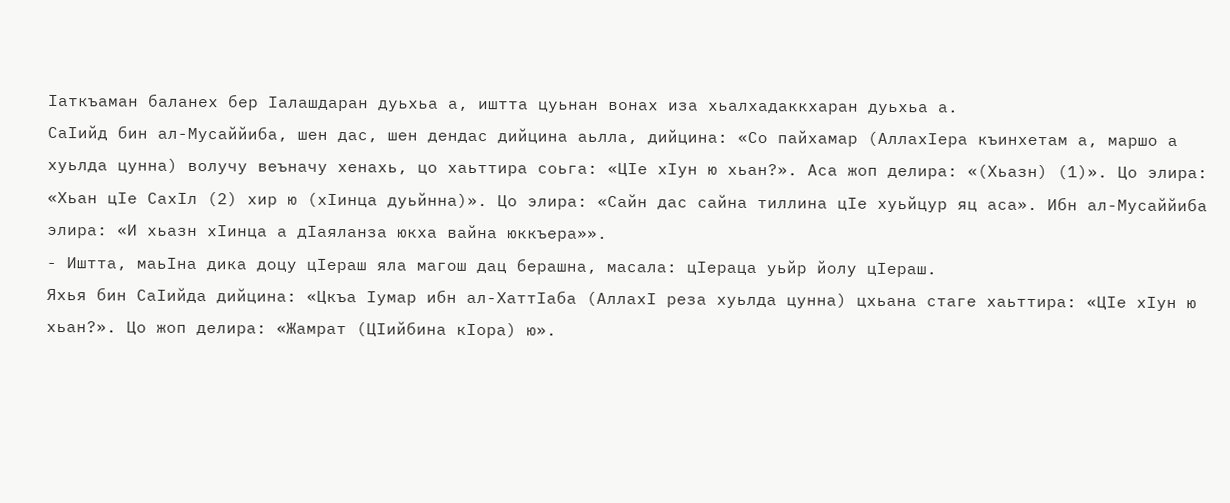Iаткъаман баланех бер Iалашдаран дуьхьа а, иштта цуьнан вонах иза хьалхадаккхаран дуьхьа а.
СаIийд бин ал-Мусаййиба, шен дас, шен дендас дийцина аьлла, дийцина: «Со пайхамар (АллахIера къинхетам а, маршо а хуьлда цунна) волучу веъначу хенахь, цо хаьттира соьга: «ЦIе хIун ю хьан?». Аса жоп делира: «(Хьазн) (1)». Цо элира: «Хьан цIе СахIл (2) хир ю (хIинца дуьйнна)». Цо элира: «Сайн дас сайна тиллина цIе хуьйцур яц аса». Ибн ал-Мусаййиба элира: «И хьазн хIинца а дIаяланза юкха вайна юккъера»».
- Иштта, маьIна дика доцу цIераш яла магош дац берашна, масала: цIераца уьйр йолу цIераш.
Яхья бин СаIийда дийцина: «Цкъа Iумар ибн ал-ХаттIаба (АллахI реза хуьлда цунна) цхьана стаге хаьттира: «ЦIе хIун ю хьан?». Цо жоп делира: «Жамрат (ЦIийбина кIора) ю».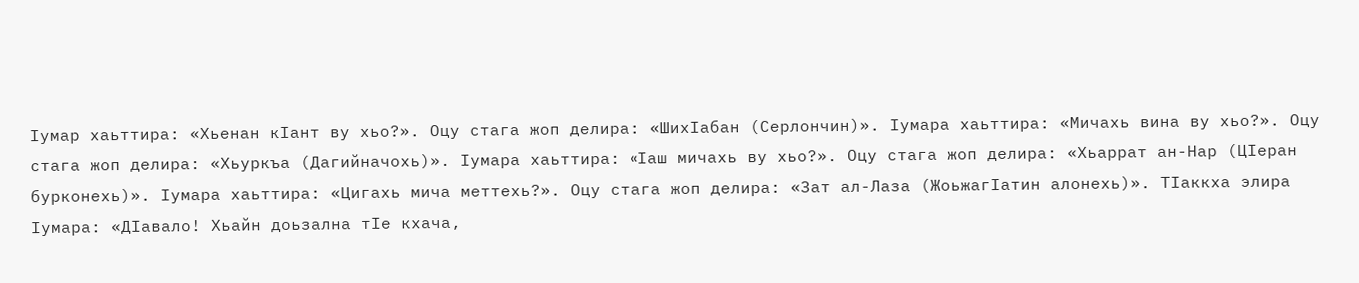Iумар хаьттира: «Хьенан кIант ву хьо?». Оцу стага жоп делира: «ШихIабан (Серлончин)». Iумара хаьттира: «Мичахь вина ву хьо?». Оцу стага жоп делира: «Хьуркъа (Дагийначохь)». Iумара хаьттира: «Iаш мичахь ву хьо?». Оцу стага жоп делира: «Хьаррат ан-Нар (ЦIеран бурконехь)». Iумара хаьттира: «Цигахь мича меттехь?». Оцу стага жоп делира: «Зат ал-Лаза (ЖоьжагIатин алонехь)». ТIаккха элира Iумара: «ДIавало! Хьайн доьзална тIе кхача,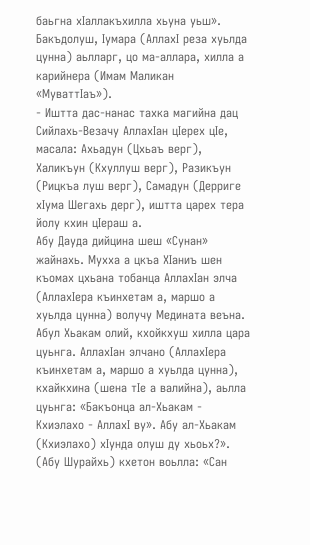баьгна хIаллакъхилла хьуна уьш». Бакъдолуш, Iумара (АллахI реза хуьлда цунна) аьлларг, цо ма-аллара, хилла а карийнера (Имам Маликан «МуваттIаъ»).
- Иштта дас-нанас тахка магийна дац Сийлахь-Везачу АллахIан цIерех цIе, масала: Ахьадун (Цхьаъ верг), Халикъун (Кхуллуш верг), Разикъун (Рицкъа луш верг), Самадун (Дерриге хIума Шегахь дерг), иштта царех тера йолу кхин цIераш а.
Абу Дауда дийцина шеш «Сунан» жайнахь. Мухха а цкъа ХIаниъ шен къомах цхьана тобанца АллахIан элча (АллахIера къинхетам а, маршо а хуьлда цунна) волучу Медината веъна. Абул Хьакам олий, кхойкхуш хилла цара цуьнга. АллахIан элчано (АллахIера къинхетам а, маршо а хуьлда цунна), кхайкхина (шена тIе а валийна), аьлла цуьнга: «Бакъонца ал-Хьакам - Кхиэлахо - АллахI ву». Абу ал-Хьакам (Кхиэлахо) хIунда олуш ду хьоьх?». (Абу Шурайхь) кхетон воьлла: «Сан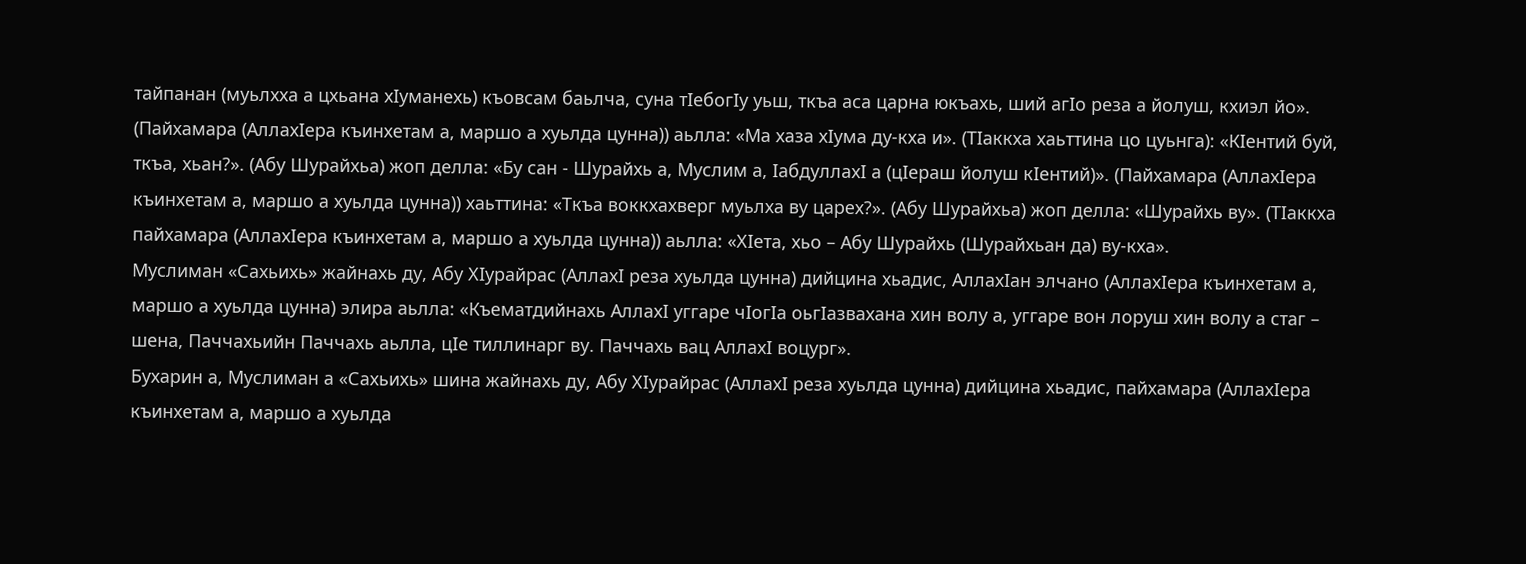тайпанан (муьлхха а цхьана хIуманехь) къовсам баьлча, суна тIебогIу уьш, ткъа аса царна юкъахь, ший агIо реза а йолуш, кхиэл йо». (Пайхамара (АллахIера къинхетам а, маршо а хуьлда цунна)) аьлла: «Ма хаза хIума ду-кха и». (ТIаккха хаьттина цо цуьнга): «КIентий буй, ткъа, хьан?». (Абу Шурайхьа) жоп делла: «Бу сан - Шурайхь а, Муслим а, IабдуллахI а (цIераш йолуш кIентий)». (Пайхамара (АллахIера къинхетам а, маршо а хуьлда цунна)) хаьттина: «Ткъа воккхахверг муьлха ву царех?». (Абу Шурайхьа) жоп делла: «Шурайхь ву». (ТIаккха пайхамара (АллахIера къинхетам а, маршо а хуьлда цунна)) аьлла: «ХIета, хьо – Абу Шурайхь (Шурайхьан да) ву-кха».
Муслиман «Сахьихь» жайнахь ду, Абу ХIурайрас (АллахI реза хуьлда цунна) дийцина хьадис, АллахIан элчано (АллахIера къинхетам а, маршо а хуьлда цунна) элира аьлла: «Къематдийнахь АллахI уггаре чIогIа оьгIазвахана хин волу а, уггаре вон лоруш хин волу а стаг – шена, Паччахьийн Паччахь аьлла, цIе тиллинарг ву. Паччахь вац АллахI воцург».
Бухарин а, Муслиман а «Сахьихь» шина жайнахь ду, Абу ХIурайрас (АллахI реза хуьлда цунна) дийцина хьадис, пайхамара (АллахIера къинхетам а, маршо а хуьлда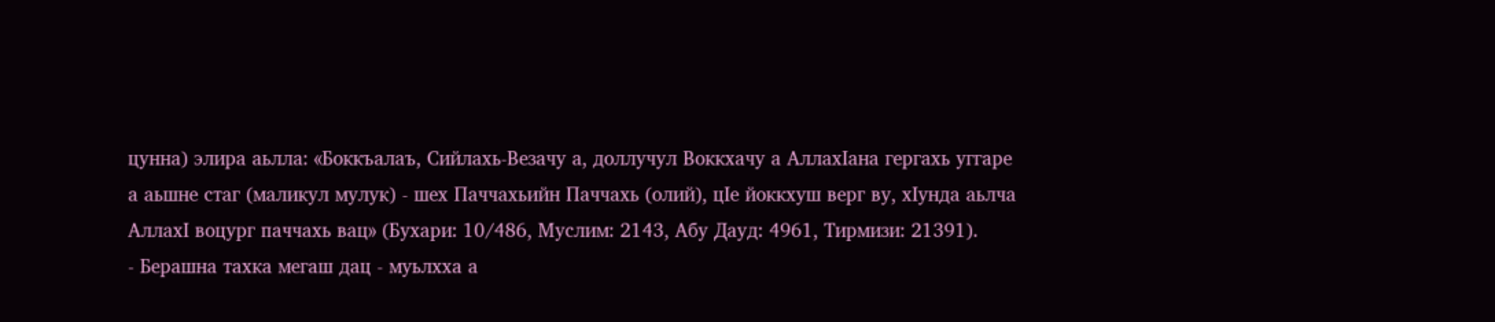цунна) элира аьлла: «Боккъалаъ, Сийлахь-Везачу а, доллучул Воккхачу а АллахIана гергахь уггаре а аьшне стаг (маликул мулук) - шех Паччахьийн Паччахь (олий), цIе йоккхуш верг ву, хIунда аьлча АллахI воцург паччахь вац» (Бухари: 10/486, Муслим: 2143, Абу Дауд: 4961, Тирмизи: 21391).
- Берашна тахка мегаш дац - муьлхха а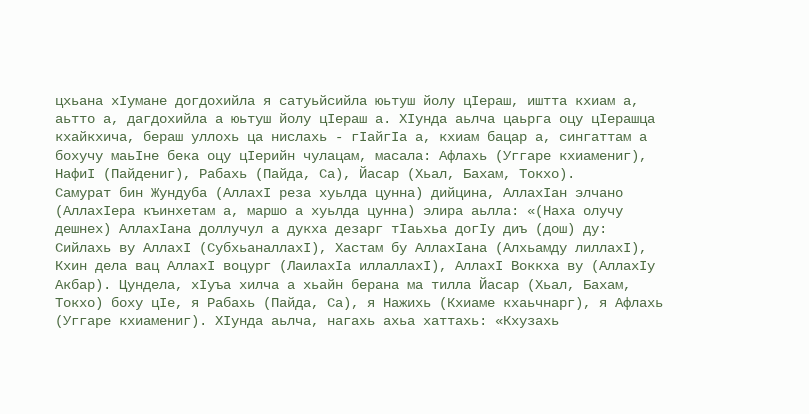цхьана хIумане догдохийла я сатуьйсийла юьтуш йолу цIераш, иштта кхиам а, аьтто а, дагдохийла а юьтуш йолу цIераш а. ХIунда аьлча цаьрга оцу цIерашца кхайкхича, бераш уллохь ца нислахь - гIайгIа а, кхиам бацар а, сингаттам а бохучу маьIне бека оцу цIерийн чулацам, масала: Афлахь (Уггаре кхиамениг), НафиI (Пайдениг), Рабахь (Пайда, Са), Йасар (Хьал, Бахам, Токхо).
Самурат бин Жундуба (АллахI реза хуьлда цунна) дийцина, АллахIан элчано (АллахIера къинхетам а, маршо а хуьлда цунна) элира аьлла: «(Наха олучу дешнех) АллахIана доллучул а дукха дезарг тIаьхьа догIу диъ (дош) ду: Сийлахь ву АллахI (СубхьаналлахI), Хастам бу АллахIана (Алхьамду лиллахI), Кхин дела вац АллахI воцург (ЛаилахIа иллаллахI), АллахI Воккха ву (АллахIу Акбар). Цундела, хIуъа хилча а хьайн берана ма тилла Йасар (Хьал, Бахам, Токхо) боху цIе, я Рабахь (Пайда, Са), я Нажихь (Кхиаме кхаьчнарг), я Афлахь (Уггаре кхиамениг). ХIунда аьлча, нагахь ахьа хаттахь: «Кхузахь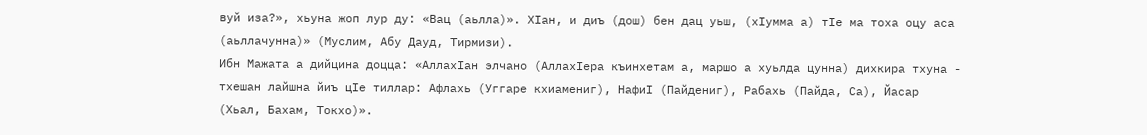вуй иза?», хьуна жоп лур ду: «Вац (аьлла)». ХIан, и диъ (дош) бен дац уьш, (хIумма а) тIе ма тоха оцу аса (аьллачунна)» (Муслим, Абу Дауд, Тирмизи).
Ибн Мажата а дийцина доцца: «АллахIан элчано (АллахIера къинхетам а, маршо а хуьлда цунна) дихкира тхуна - тхешан лайшна йиъ цIе тиллар: Афлахь (Уггаре кхиамениг), НафиI (Пайдениг), Рабахь (Пайда, Са), Йасар (Хьал, Бахам, Токхо)».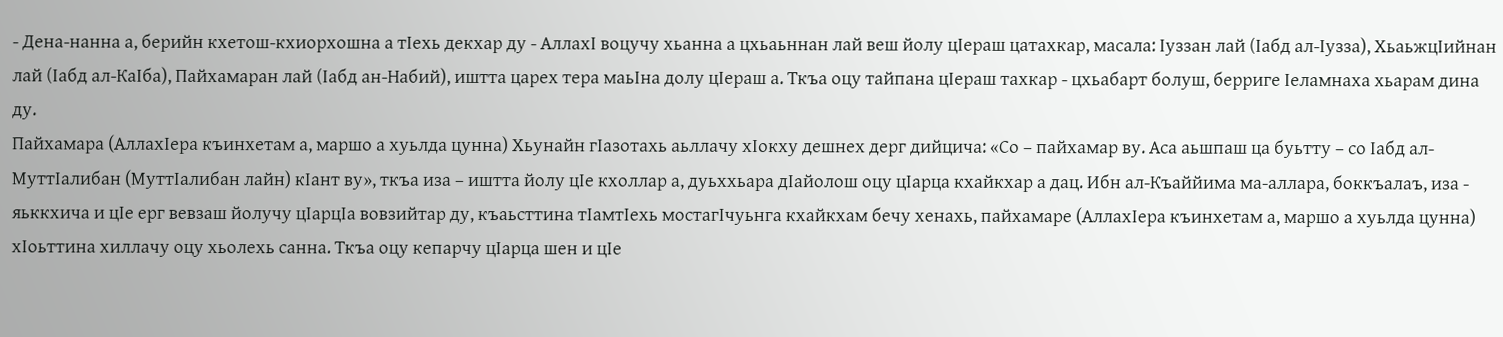- Дена-нанна а, берийн кхетош-кхиорхошна а тIехь декхар ду - АллахI воцучу хьанна а цхьаьннан лай веш йолу цIераш цатахкар, масала: Iуззан лай (Iабд ал-Iузза), ХьаьжцIийнан лай (Iабд ал-КаIба), Пайхамаран лай (Iабд ан-Набий), иштта царех тера маьIна долу цIераш а. Ткъа оцу тайпана цIераш тахкар - цхьабарт болуш, берриге Iеламнаха хьарам дина ду.
Пайхамара (АллахIера къинхетам а, маршо а хуьлда цунна) Хьунайн гIазотахь аьллачу хIокху дешнех дерг дийцича: «Со – пайхамар ву. Аса аьшпаш ца буьтту – со Iабд ал-МуттIалибан (МуттIалибан лайн) кIант ву», ткъа иза – иштта йолу цIе кхоллар а, дуьххьара дIайолош оцу цIарца кхайкхар а дац. Ибн ал-Къаййима ма-аллара, боккъалаъ, иза - яьккхича и цIе ерг вевзаш йолучу цIарцIа вовзийтар ду, къаьсттина тIамтIехь мостагIчуьнга кхайкхам бечу хенахь, пайхамаре (АллахIера къинхетам а, маршо а хуьлда цунна) хIоьттина хиллачу оцу хьолехь санна. Ткъа оцу кепарчу цIарца шен и цIе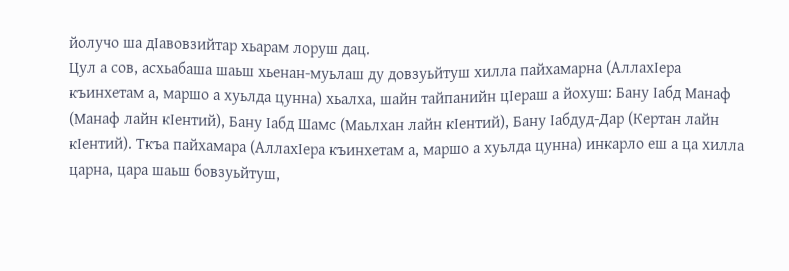йолучо ша дIавовзийтар хьарам лоруш дац.
Цул а сов, асхьабаша шаьш хьенан-муьлаш ду довзуьйтуш хилла пайхамарна (АллахIера къинхетам а, маршо а хуьлда цунна) хьалха, шайн тайпанийн цIераш а йохуш: Бану Iабд Манаф (Манаф лайн кIентий), Бану Iабд Шамс (Маьлхан лайн кIентий), Бану Iабдуд-Дар (Кертан лайн кIентий). Ткъа пайхамара (АллахIера къинхетам а, маршо а хуьлда цунна) инкарло еш а ца хилла царна, цара шаьш бовзуьйтуш,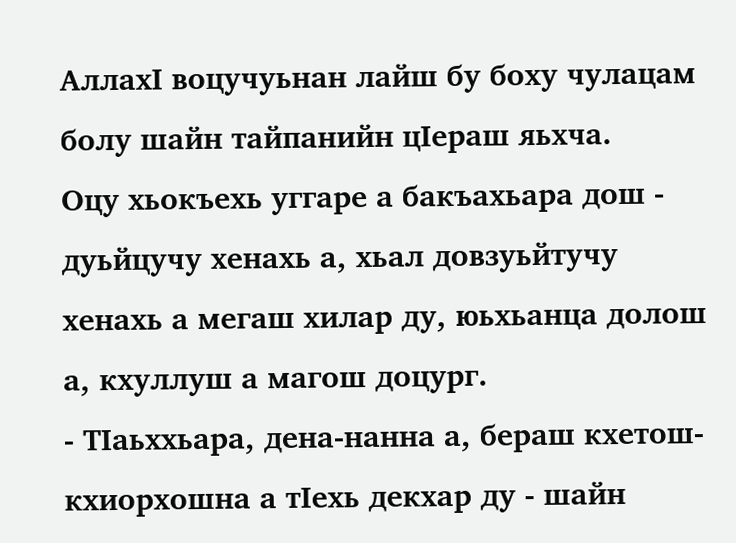АллахI воцучуьнан лайш бу боху чулацам болу шайн тайпанийн цIераш яьхча.
Оцу хьокъехь уггаре а бакъахьара дош - дуьйцучу хенахь а, хьал довзуьйтучу хенахь а мегаш хилар ду, юьхьанца долош а, кхуллуш а магош доцург.
- ТIаьххьара, дена-нанна а, бераш кхетош-кхиорхошна а тIехь декхар ду - шайн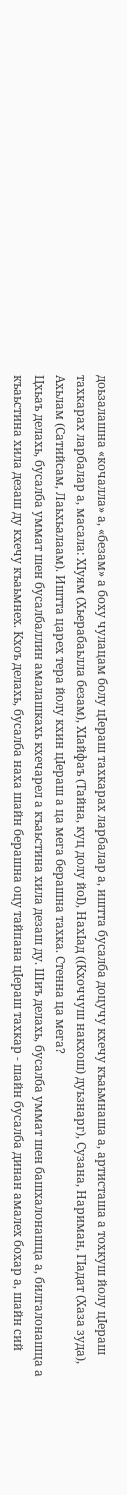доьзалашна «кочалла» а, «безам» а боху чулацам болу цIераш тахкарах ларбалар а, иштта бусалба доцучу кхечу къаьмнаша а, артисташа а тохкуш йолу цIераш тахкарах ларбалар а, масала: ХIуям (Хьерабаьлла безам), ХIайфаъ (Тайна, куц долу йоI), НахIад ((Кхоччуш накхош) дуьзнарг), Сузана, Нариман, ГIадат (Хаза зуда), Ахьлам (Сатийсам, Лаьхьалаам). Иштта царех тера йолу кхин цIераш а ца мега берашна тахка. Стенна ца мега?
Цхьаъ делахь, бусалба уммат шен бусалбаллин амалашкахь кхечарел а къаьстина хила дезаш ду. Шиъ делахь, бусалба уммат шен башхалонашца а, билгалонашца а къаьстина хила дезаш ду кхечу къаьмнех. Кхоъ делахь, бусалба наха шайн берашна оцу тайпана цIераш тахкар - шайн бусалба динан амалех бохар а, шайн сий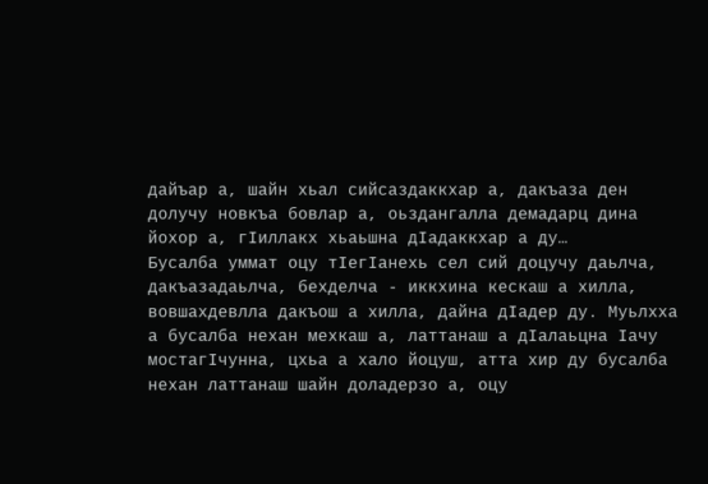дайъар а, шайн хьал сийсаздаккхар а, дакъаза ден долучу новкъа бовлар а, оьздангалла демадарц дина йохор а, гIиллакх хьаьшна дIадаккхар а ду…
Бусалба уммат оцу тIегIанехь сел сий доцучу даьлча, дакъазадаьлча, бехделча - иккхина кескаш а хилла, вовшахдевлла дакъош а хилла, дайна дIадер ду. Муьлхха а бусалба нехан мехкаш а, латтанаш а дIалаьцна Iачу мостагIчунна, цхьа а хало йоцуш, атта хир ду бусалба нехан латтанаш шайн доладерзо а, оцу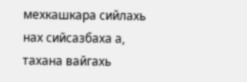мехкашкара сийлахь нах сийсазбаха а, тахана вайгахь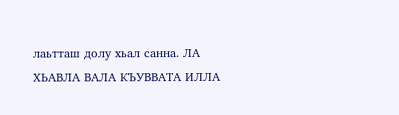лаьтташ долу хьал санна. ЛА ХЬАВЛА ВАЛА КЪУВВАТА ИЛЛА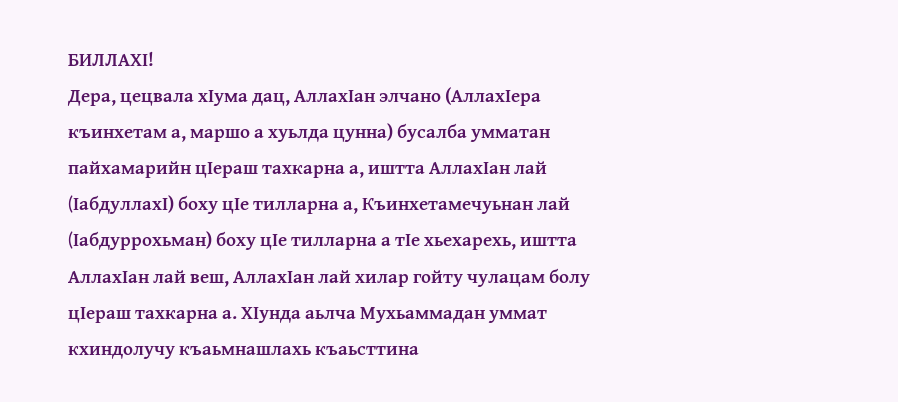БИЛЛАХI!
Дера, цецвала хIума дац, АллахIан элчано (АллахIера къинхетам а, маршо а хуьлда цунна) бусалба умматан пайхамарийн цIераш тахкарна а, иштта АллахIан лай (IабдуллахI) боху цIе тилларна а, Къинхетамечуьнан лай (Iабдуррохьман) боху цIе тилларна а тIе хьехарехь, иштта АллахIан лай веш, АллахIан лай хилар гойту чулацам болу цIераш тахкарна а. ХIунда аьлча Мухьаммадан уммат кхиндолучу къаьмнашлахь къаьсттина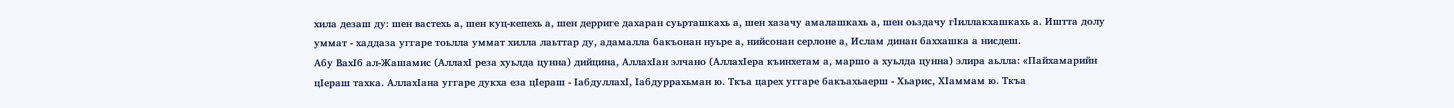хила дезаш ду: шен вастехь а, шен куц-кепехь а, шен дерриге дахаран суьрташкахь а, шен хазачу амалашкахь а, шен оьздачу гIиллакхашкахь а. Иштта долу уммат - хаддаза уггаре тоьлла уммат хилла лаьттар ду, адамалла бакъонан нуьре а, нийсонан серлоне а, Ислам динан баххашка а нисдеш.
Абу ВахIб ал-Жашамис (АллахI реза хуьлда цунна) дийцина, АллахIан элчано (АллахIера къинхетам а, маршо а хуьлда цунна) элира аьлла: «Пайхамарийн цIераш тахка. АллахIана уггаре дукха еза цIераш - IабдуллахI, Iабдуррахьман ю. Ткъа царех уггаре бакъахьаерш - Хьарис, ХIаммам ю. Ткъа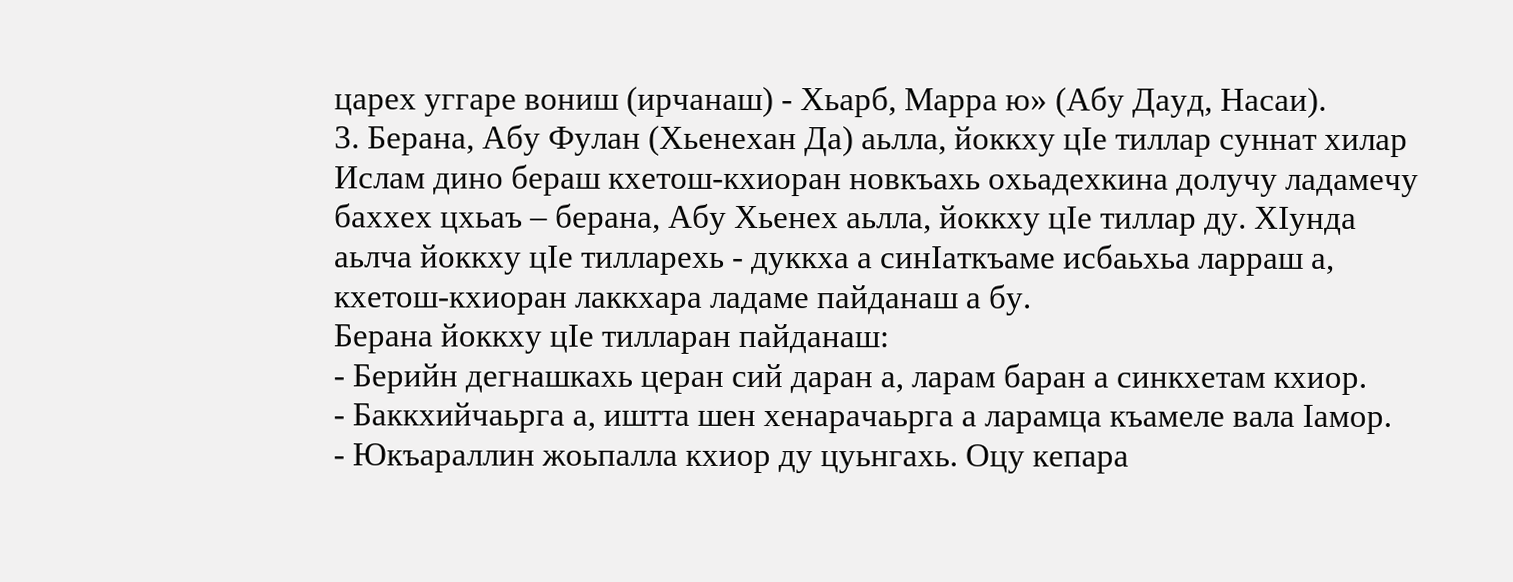царех уггаре вониш (ирчанаш) - Хьарб, Марра ю» (Абу Дауд, Насаи).
3. Берана, Абу Фулан (Хьенехан Да) аьлла, йоккху цIе тиллар суннат хилар
Ислам дино бераш кхетош-кхиоран новкъахь охьадехкина долучу ладамечу баххех цхьаъ – берана, Абу Хьенех аьлла, йоккху цIе тиллар ду. ХIунда аьлча йоккху цIе тилларехь - дуккха а синIаткъаме исбаьхьа ларраш а, кхетош-кхиоран лаккхара ладаме пайданаш а бу.
Берана йоккху цIе тилларан пайданаш:
- Берийн дегнашкахь церан сий даран а, ларам баран а синкхетам кхиор.
- Баккхийчаьрга а, иштта шен хенарачаьрга а ларамца къамеле вала Iамор.
- Юкъараллин жоьпалла кхиор ду цуьнгахь. Оцу кепара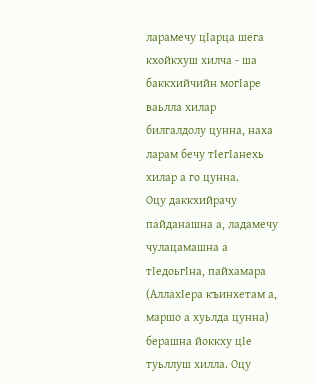ларамечу цIарца шега кхойкхуш хилча - ша баккхийчийн могIаре ваьлла хилар билгалдолу цунна, наха ларам бечу тIегIанехь хилар а го цунна.
Оцу даккхийрачу пайданашна а, ладамечу чулацамашна а тIедоьгIна, пайхамара (АллахIера къинхетам а, маршо а хуьлда цунна) берашна йоккху цIе туьллуш хилла. Оцу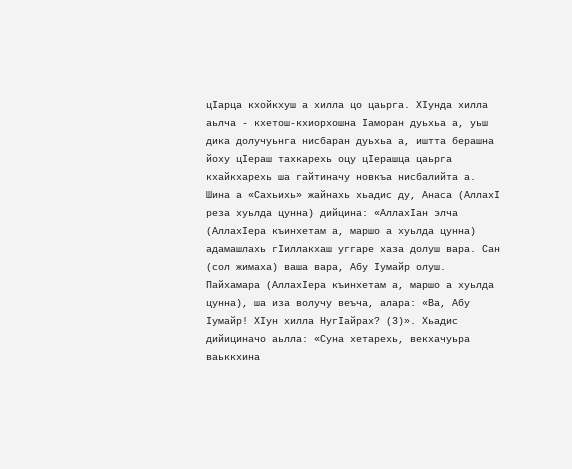цIарца кхойкхуш а хилла цо цаьрга. ХIунда хилла аьлча - кхетош-кхиорхошна Iаморан дуьхьа а, уьш дика долучуьнга нисбаран дуьхьа а, иштта берашна йоху цIераш тахкарехь оцу цIерашца цаьрга кхайкхарехь ша гайтиначу новкъа нисбалийта а.
Шина а «Сахьихь» жайнахь хьадис ду, Анаса (АллахI реза хуьлда цунна) дийцина: «АллахIан элча (АллахIера къинхетам а, маршо а хуьлда цунна) адамашлахь гIиллакхаш уггаре хаза долуш вара. Сан (сол жимаха) ваша вара, Абу Iумайр олуш. Пайхамара (АллахIера къинхетам а, маршо а хуьлда цунна), ша иза волучу веъча, алара: «Ва, Абу Iумайр! ХIун хилла НугIайрах? (3)». Хьадис дийициначо аьлла: «Суна хетарехь, векхачуьра ваьккхина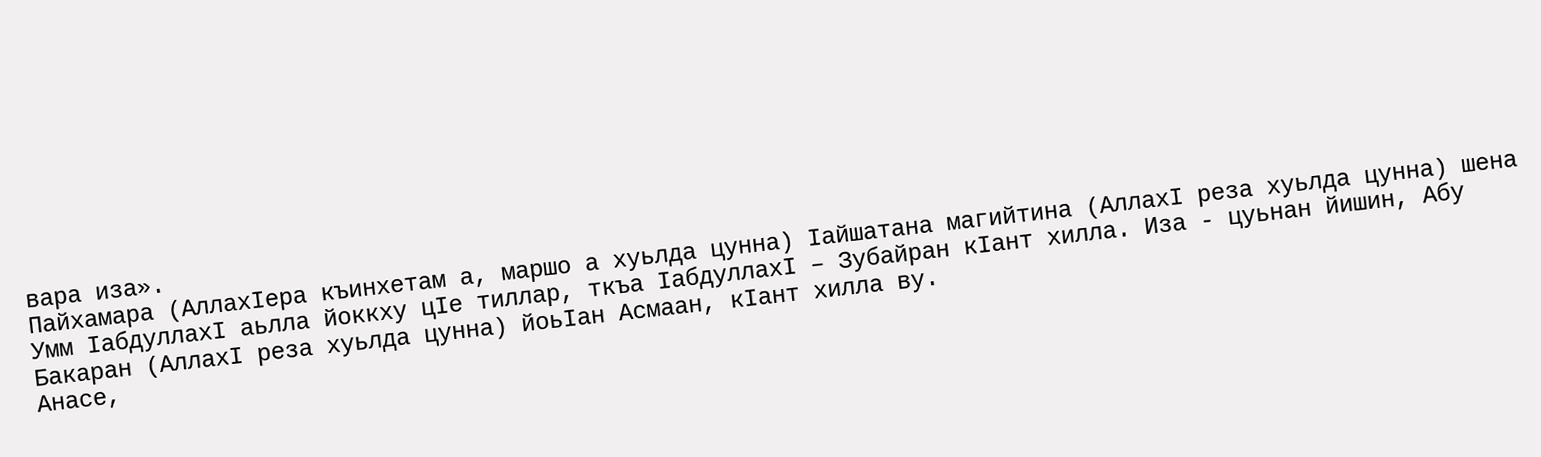вара иза».
Пайхамара (АллахIера къинхетам а, маршо а хуьлда цунна) Iайшатана магийтина (АллахI реза хуьлда цунна) шена Умм IабдуллахI аьлла йоккху цIе тиллар, ткъа IабдуллахI – Зубайран кIант хилла. Иза - цуьнан йишин, Абу Бакаран (АллахI реза хуьлда цунна) йоьIан Асмаан, кIант хилла ву.
Анасе,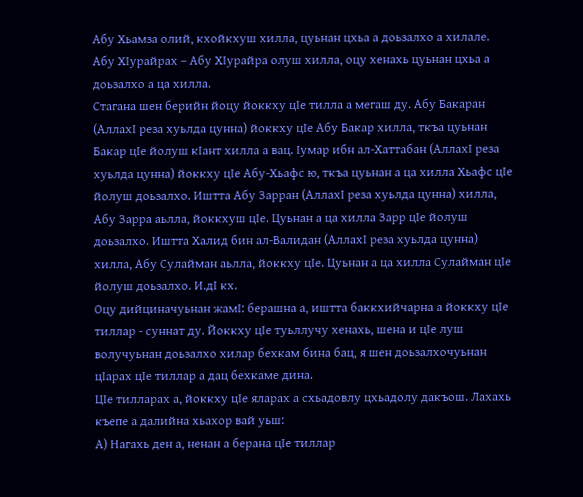Абу Хьамза олий, кхойкхуш хилла, цуьнан цхьа а доьзалхо а хилале. Абу ХIурайрах – Абу ХIурайра олуш хилла, оцу хенахь цуьнан цхьа а доьзалхо а ца хилла.
Стагана шен берийн йоцу йоккху цIе тилла а мегаш ду. Абу Бакаран (АллахI реза хуьлда цунна) йоккху цIе Абу Бакар хилла, ткъа цуьнан Бакар цIе йолуш кIант хилла а вац. Iумар ибн ал-Хаттабан (АллахI реза хуьлда цунна) йоккху цIе Абу-Хьафс ю, ткъа цуьнан а ца хилла Хьафс цIе йолуш доьзалхо. Иштта Абу Зарран (АллахI реза хуьлда цунна) хилла, Абу Зарра аьлла, йоккхуш цIе. Цуьнан а ца хилла Зарр цIе йолуш доьзалхо. Иштта Халид бин ал-Валидан (АллахI реза хуьлда цунна) хилла, Абу Сулайман аьлла, йоккху цIе. Цуьнан а ца хилла Сулайман цIе йолуш доьзалхо. И.дI кх.
Оцу дийциначуьнан жамI: берашна а, иштта баккхийчарна а йоккху цIе тиллар - суннат ду. Йоккху цIе туьллучу хенахь, шена и цIе луш волучуьнан доьзалхо хилар бехкам бина бац, я шен доьзалхочуьнан цIарах цIе тиллар а дац бехкаме дина.
ЦIе тилларах а, йоккху цIе яларах а схьадовлу цхьадолу дакъош. Лахахь къепе а далийна хьахор вай уьш:
А) Нагахь ден а, ненан а берана цIе тиллар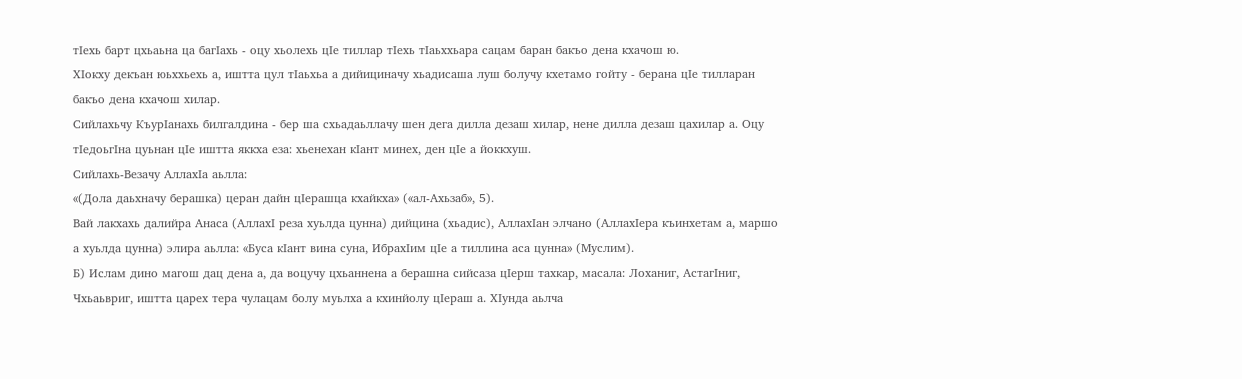тIехь барт цхьаьна ца багIахь - оцу хьолехь цIе тиллар тIехь тIаьххьара сацам баран бакъо дена кхачош ю.
ХIокху декъан юьххьехь а, иштта цул тIаьхьа а дийициначу хьадисаша луш болучу кхетамо гойту - берана цIе тилларан бакъо дена кхачош хилар.
Сийлахьчу КъурIанахь билгалдина - бер ша схьадаьллачу шен дега дилла дезаш хилар, нене дилла дезаш цахилар а. Оцу тIедоьгIна цуьнан цIе иштта яккха еза: хьенехан кIант минех, ден цIе а йоккхуш.
Сийлахь-Везачу АллахIа аьлла:
«(Дола даьхначу берашка) церан дайн цIерашца кхайкха» («ал-Ахьзаб», 5).
Вай лакхахь далийра Анаса (АллахI реза хуьлда цунна) дийцина (хьадис), АллахIан элчано (АллахIера къинхетам а, маршо а хуьлда цунна) элира аьлла: «Буса кIант вина суна, ИбрахIим цIе а тиллина аса цунна» (Муслим).
Б) Ислам дино магош дац дена а, да воцучу цхьаннена а берашна сийсаза цIерш тахкар, масала: Лоханиг, АстагIниг, Чхьаьвриг, иштта царех тера чулацам болу муьлха а кхинйолу цIераш а. ХIунда аьлча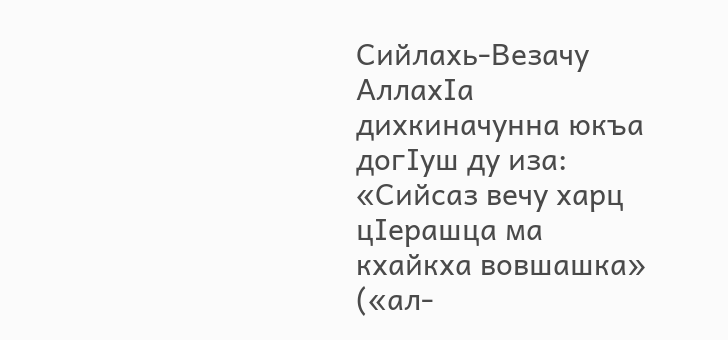Сийлахь-Везачу АллахIа дихкиначунна юкъа догIуш ду иза:
«Сийсаз вечу харц цIерашца ма кхайкха вовшашка» («ал-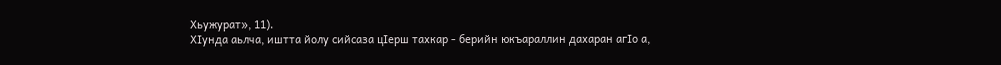Хьужурат», 11).
ХIунда аьлча, иштта йолу сийсаза цIерш тахкар - берийн юкъараллин дахаран агIо а,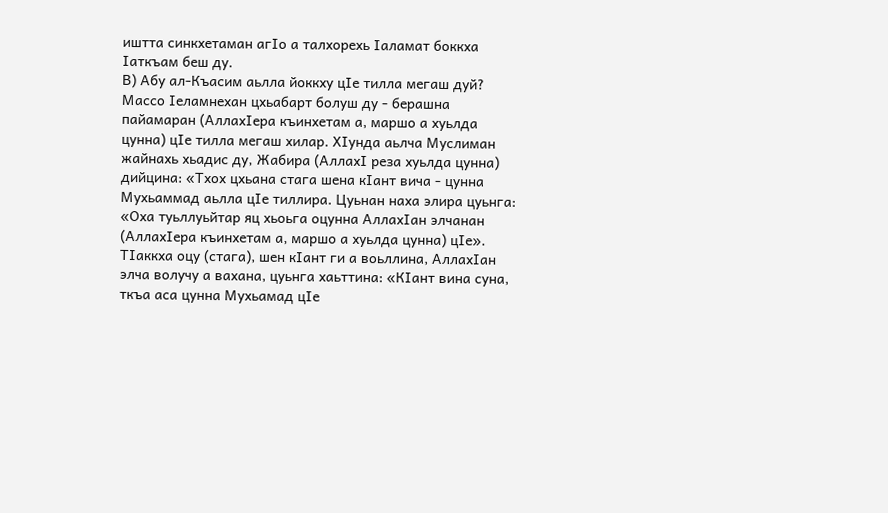иштта синкхетаман агIо а талхорехь Iаламат боккха Iаткъам беш ду.
В) Абу ал-Къасим аьлла йоккху цIе тилла мегаш дуй?
Массо Iеламнехан цхьабарт болуш ду - берашна пайамаран (АллахIера къинхетам а, маршо а хуьлда цунна) цIе тилла мегаш хилар. ХIунда аьлча Муслиман жайнахь хьадис ду, Жабира (АллахI реза хуьлда цунна) дийцина: «Тхох цхьана стага шена кIант вича - цунна Мухьаммад аьлла цIе тиллира. Цуьнан наха элира цуьнга: «Оха туьллуьйтар яц хьоьга оцунна АллахIан элчанан (АллахIера къинхетам а, маршо а хуьлда цунна) цIе». ТIаккха оцу (стага), шен кIант ги а воьллина, АллахIан элча волучу а вахана, цуьнга хаьттина: «КIант вина суна, ткъа аса цунна Мухьамад цIе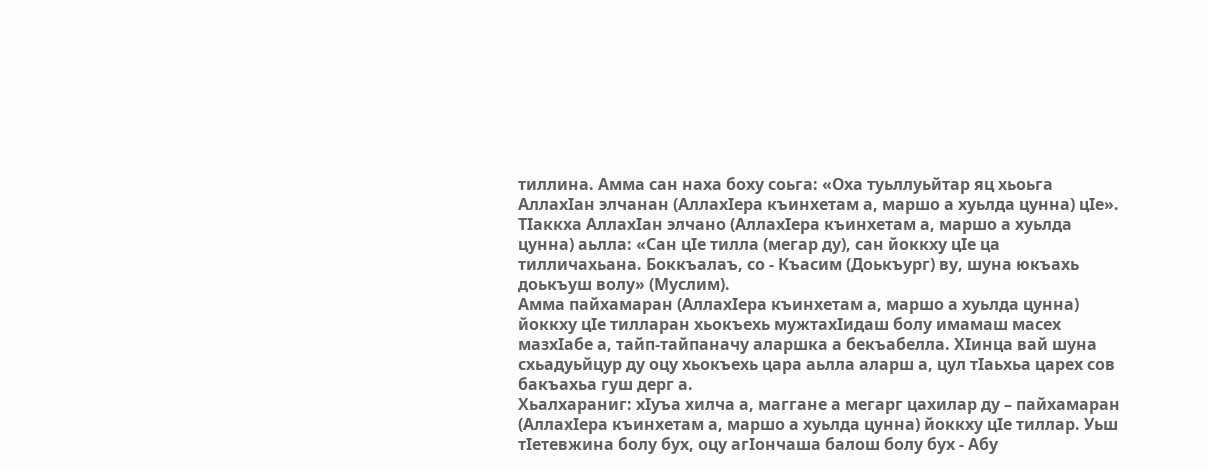тиллина. Амма сан наха боху соьга: «Оха туьллуьйтар яц хьоьга АллахIан элчанан (АллахIера къинхетам а, маршо а хуьлда цунна) цIе». ТIаккха АллахIан элчано (АллахIера къинхетам а, маршо а хуьлда цунна) аьлла: «Сан цIе тилла (мегар ду), сан йоккху цIе ца тилличахьана. Боккъалаъ, со - Къасим (Доькъург) ву, шуна юкъахь доькъуш волу» (Муслим).
Амма пайхамаран (АллахIера къинхетам а, маршо а хуьлда цунна) йоккху цIе тилларан хьокъехь мужтахIидаш болу имамаш масех мазхIабе а, тайп-тайпаначу аларшка а бекъабелла. ХIинца вай шуна схьадуьйцур ду оцу хьокъехь цара аьлла аларш а, цул тIаьхьа царех сов бакъахьа гуш дерг а.
Хьалхараниг: хIуъа хилча а, маггане а мегарг цахилар ду – пайхамаран (АллахIера къинхетам а, маршо а хуьлда цунна) йоккху цIе тиллар. Уьш тIетевжина болу бух, оцу агIончаша балош болу бух - Абу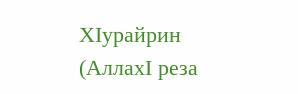ХIурайрин (АллахI реза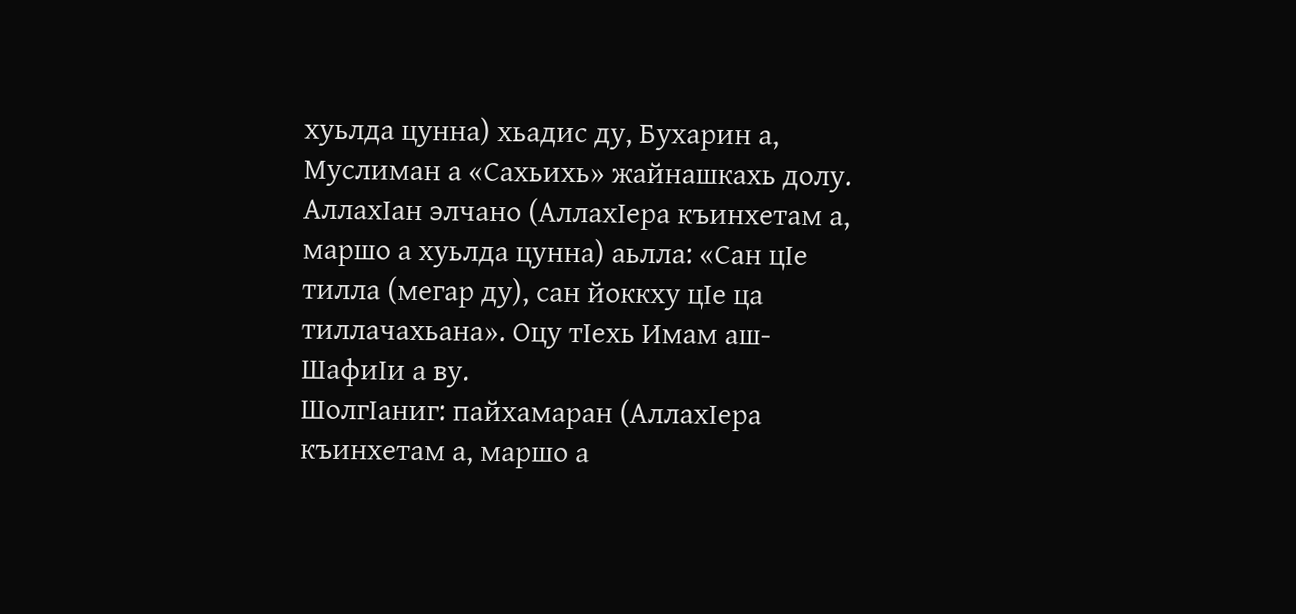хуьлда цунна) хьадис ду, Бухарин а, Муслиман а «Сахьихь» жайнашкахь долу. АллахIан элчано (АллахIера къинхетам а, маршо а хуьлда цунна) аьлла: «Сан цIе тилла (мегар ду), сан йоккху цIе ца тиллачахьана». Оцу тIехь Имам аш-ШафиIи а ву.
ШолгIаниг: пайхамаран (АллахIера къинхетам а, маршо а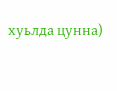хуьлда цунна)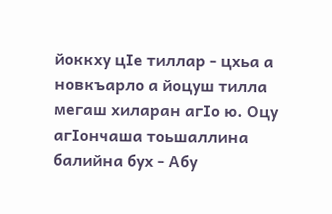йоккху цIе тиллар - цхьа а новкъарло а йоцуш тилла мегаш хиларан агIо ю. Оцу агIончаша тоьшаллина балийна бух - Абу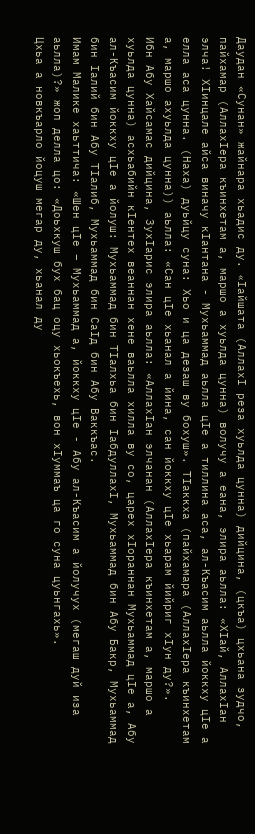Даудан «Сунан» жайнара хьадис ду. «Iайшата (АллахI реза хуьлда цунна) дийцина, (цкъа) цхьана зудчо, пайхамар (АллахIера къинхетам а, маршо а хуьлда цунна) волучу а еана, элира аьлла: «ХIай, АллахIан элча! ХIинцале айса виначу кIантана - Мухьаммад аьлла цIе а тиллина аса, ал-Къасим аьлла йоккху цIе а елла аса цунна. (Наха) дуьйцу суна: Хьо и ца дезаш ву бохуш». ТIаккха (пайхамара (АллахIера къинхетам а, маршо ахуьлда цунна)) аьлла: «Сан цIе хьанал а йина, сан йоккху цIе хьарам йийриг хIун ду?».
Ибн Абу Хайсамас дийцина, ЗухIарис элира аьлла: «АллахIан элчанан (АллахIера къинхетам а, маршо а хуьлда цунна) асхьабийн кIентех веаннан хене ваьлла хилла ву со, царех хIораннан Мухьаммад цIе а, Абу ал-Къасим йоккху цIе а йолуш: Мухьаммад бин ТIалхьа бин IабдуллахI, Мухьаммад бин Абу Бакр, Мухьаммад бин Iалий бин Абу ТIалиб, Мухьаммад бин СаIд бин Абу Ваккъас.
Имам Малике хаьттича: «Шен цIе – Мухьаммад а, йоккху цIе - Абу ал-Къасим а йолучух (мегаш дуй иза аьлла)?» жоп делла цо: «Доьхкуш бух бац оцу хьокъехь, вон хIуммаъ ца го суна цуьнгахь».
Цхьа а новкъарло йоцуш мегар ду, хьанал ду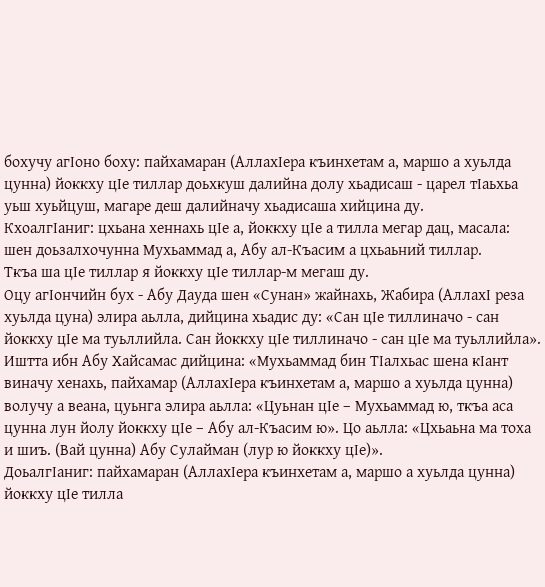бохучу агIоно боху: пайхамаран (АллахIера къинхетам а, маршо а хуьлда цунна) йоккху цIе тиллар доьхкуш далийна долу хьадисаш - царел тIаьхьа уьш хуьйцуш, магаре деш далийначу хьадисаша хийцина ду.
КхоалгIаниг: цхьана хеннахь цIе а, йоккху цIе а тилла мегар дац, масала: шен доьзалхочунна Мухьаммад а, Абу ал-Къасим а цхьаьний тиллар.
Ткъа ша цIе тиллар я йоккху цIе тиллар-м мегаш ду.
Оцу агIончийн бух - Абу Дауда шен «Сунан» жайнахь, Жабира (АллахI реза хуьлда цуна) элира аьлла, дийцина хьадис ду: «Сан цIе тиллиначо - сан йоккху цIе ма туьллийла. Сан йоккху цIе тиллиначо - сан цIе ма туьллийла».
Иштта ибн Абу Хайсамас дийцина: «Мухьаммад бин ТIалхьас шена кIант виначу хенахь, пайхамар (АллахIера къинхетам а, маршо а хуьлда цунна) волучу а веана, цуьнга элира аьлла: «Цуьнан цIе – Мухьаммад ю, ткъа аса цунна лун йолу йоккху цIе – Абу ал-Къасим ю». Цо аьлла: «Цхьаьна ма тоха и шиъ. (Вай цунна) Абу Сулайман (лур ю йоккху цIе)».
ДоьалгIаниг: пайхамаран (АллахIера къинхетам а, маршо а хуьлда цунна) йоккху цIе тилла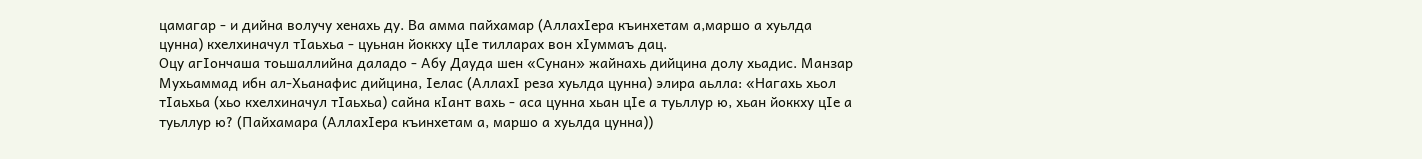цамагар - и дийна волучу хенахь ду. Ва амма пайхамар (АллахIера къинхетам а,маршо а хуьлда цунна) кхелхиначул тIаьхьа - цуьнан йоккху цIе тилларах вон хIуммаъ дац.
Оцу агIончаша тоьшаллийна даладо - Абу Дауда шен «Сунан» жайнахь дийцина долу хьадис. Манзар Мухьаммад ибн ал-Хьанафис дийцина, Iелас (АллахI реза хуьлда цунна) элира аьлла: «Нагахь хьол тIаьхьа (хьо кхелхиначул тIаьхьа) сайна кIант вахь - аса цунна хьан цIе а туьллур ю, хьан йоккху цIе а туьллур ю? (Пайхамара (АллахIера къинхетам а, маршо а хуьлда цунна))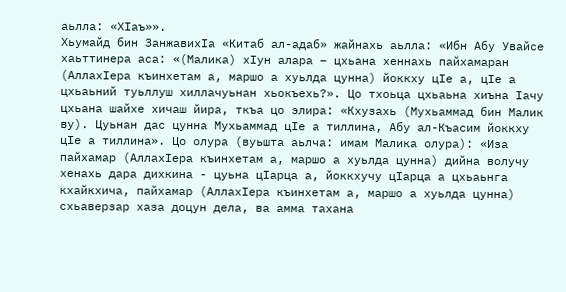аьлла: «ХIаъ»».
Хьумайд бин ЗанжавихIа «Китаб ал-адаб» жайнахь аьлла: «Ибн Абу Увайсе хаьттинера аса: «(Малика) хIун алара – цхьана хеннахь пайхамаран (АллахIера къинхетам а, маршо а хуьлда цунна) йоккху цIе а, цIе а цхьаьний туьллуш хиллачуьнан хьокъехь?». Цо тхоьца цхьаьна хиъна Iачу цхьана шайхе хичаш йира, ткъа цо элира: «Кхузахь (Мухьаммад бин Малик ву). Цуьнан дас цунна Мухьаммад цIе а тиллина, Абу ал-Къасим йоккху цIе а тиллина». Цо олура (вуьшта аьлча: имам Малика олура): «Иза пайхамар (АллахIера къинхетам а, маршо а хуьлда цунна) дийна волучу хенахь дара дихкина - цуьна цIарца а, йоккхучу цIарца а цхьаьнга кхайкхича, пайхамар (АллахIера къинхетам а, маршо а хуьлда цунна) схьаверзар хаза доцун дела, ва амма тахана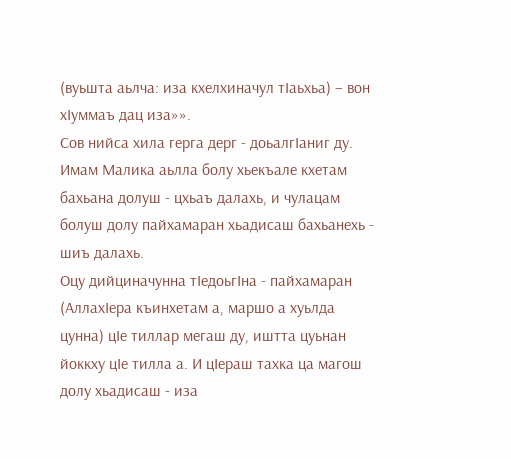(вуьшта аьлча: иза кхелхиначул тIаьхьа) – вон хIуммаъ дац иза»».
Сов нийса хила герга дерг - доьалгIаниг ду. Имам Малика аьлла болу хьекъале кхетам бахьана долуш - цхьаъ далахь, и чулацам болуш долу пайхамаран хьадисаш бахьанехь - шиъ далахь.
Оцу дийциначунна тIедоьгIна - пайхамаран (АллахIера къинхетам а, маршо а хуьлда цунна) цIе тиллар мегаш ду, иштта цуьнан йоккху цIе тилла а. И цIераш тахка ца магош долу хьадисаш - иза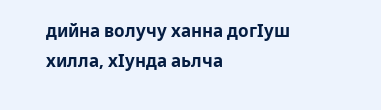дийна волучу ханна догIуш хилла, хIунда аьлча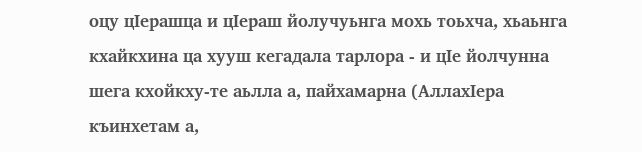оцу цIерашца и цIераш йолучуьнга мохь тоьхча, хьаьнга кхайкхина ца хууш кегадала тарлора - и цIе йолчунна шега кхойкху-те аьлла а, пайхамарна (АллахIера къинхетам а,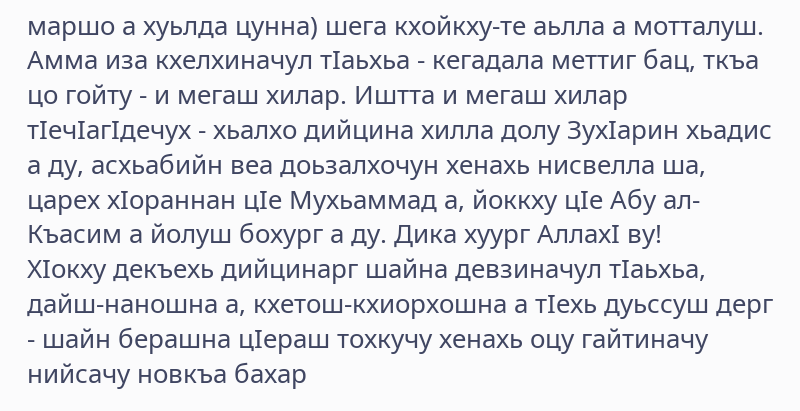маршо а хуьлда цунна) шега кхойкху-те аьлла а мотталуш. Амма иза кхелхиначул тIаьхьа - кегадала меттиг бац, ткъа цо гойту - и мегаш хилар. Иштта и мегаш хилар тIечIагIдечух - хьалхо дийцина хилла долу ЗухIарин хьадис а ду, асхьабийн веа доьзалхочун хенахь нисвелла ша, царех хIораннан цIе Мухьаммад а, йоккху цIе Абу ал-Къасим а йолуш бохург а ду. Дика хуург АллахI ву!
ХIокху декъехь дийцинарг шайна девзиначул тIаьхьа, дайш-наношна а, кхетош-кхиорхошна а тIехь дуьссуш дерг - шайн берашна цIераш тохкучу хенахь оцу гайтиначу нийсачу новкъа бахар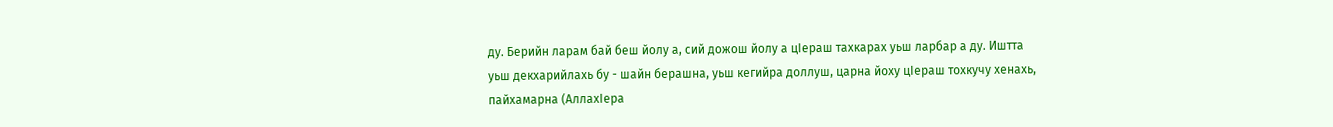ду. Берийн ларам бай беш йолу а, сий дожош йолу а цIераш тахкарах уьш ларбар а ду. Иштта уьш декхарийлахь бу - шайн берашна, уьш кегийра доллуш, царна йоху цIераш тохкучу хенахь, пайхамарна (АллахIера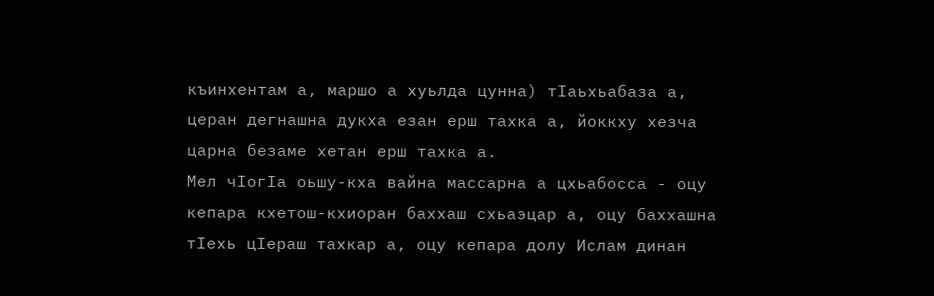къинхентам а, маршо а хуьлда цунна) тIаьхьабаза а, церан дегнашна дукха езан ерш тахка а, йоккху хезча царна безаме хетан ерш тахка а.
Мел чIогIа оьшу-кха вайна массарна а цхьабосса - оцу кепара кхетош-кхиоран баххаш схьаэцар а, оцу баххашна тIехь цIераш тахкар а, оцу кепара долу Ислам динан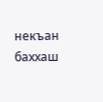некъан баххаш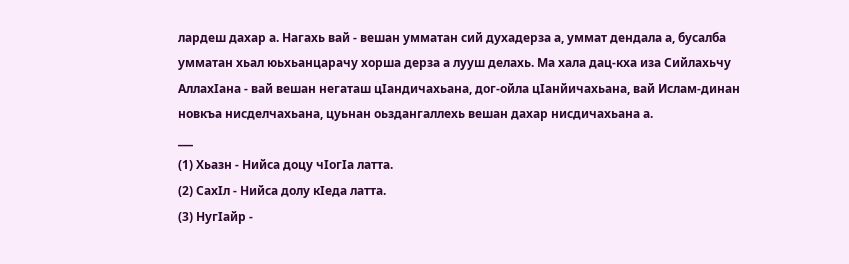лардеш дахар а. Нагахь вай - вешан умматан сий духадерза а, уммат дендала а, бусалба умматан хьал юьхьанцарачу хорша дерза а лууш делахь. Ма хала дац-кха иза Сийлахьчу АллахIана - вай вешан негаташ цIандичахьана, дог-ойла цIанйичахьана, вай Ислам-динан новкъа нисделчахьана, цуьнан оьздангаллехь вешан дахар нисдичахьана а.
___
(1) Хьазн - Нийса доцу чIогIа латта.
(2) СахIл - Нийса долу кIеда латта.
(3) НугIайр -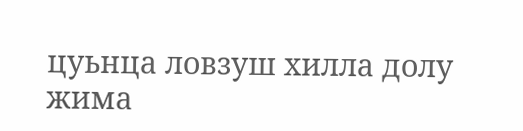цуьнца ловзуш хилла долу жима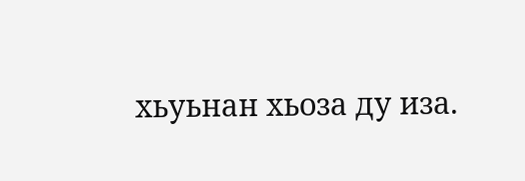хьуьнан хьоза ду иза.